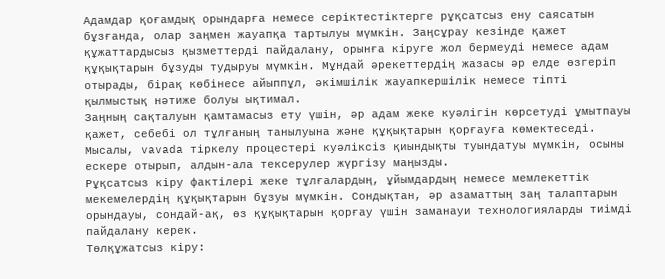Адамдар қоғамдық орындарға немесе серіктестіктерге рұқсатсыз ену саясатын бұзғанда, олар заңмен жауапқа тартылуы мүмкін. Заңсұрау кезінде қажет құжаттардысыз қызметтерді пайдалану, орынға кіруге жол бермеуді немесе адам құқықтарын бұзуды тудыруы мүмкін. Мұндай әрекеттердің жазасы әр елде өзгеріп отырады, бірақ көбінесе айыппұл, әкімшілік жауапкершілік немесе тіпті қылмыстық нәтиже болуы ықтимал.
Заңның сақталуын қамтамасыз ету үшін, әр адам жеке куәлігін көрсетуді ұмытпауы қажет, себебі ол тұлғаның танылуына және құқықтарын қорғауға көмектеседі. Мысалы, vavada тіркелу процестері куәліксіз қиындықты туындатуы мүмкін, осыны ескере отырып, алдын-ала тексерулер жүргізу маңызды.
Рұқсатсыз кіру фактілері жеке тұлғалардың, ұйымдардың немесе мемлекеттік мекемелердің құқықтарын бұзуы мүмкін. Сондықтан, әр азаматтың заң талаптарын орындауы, сондай-ақ, өз құқықтарын қорғау үшін заманауи технологияларды тиімді пайдалану керек.
Төлқұжатсыз кіру: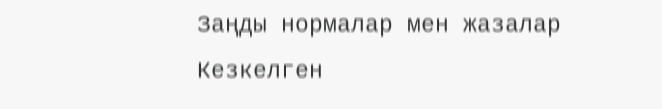Заңды нормалар мен жазалар
Кезкелген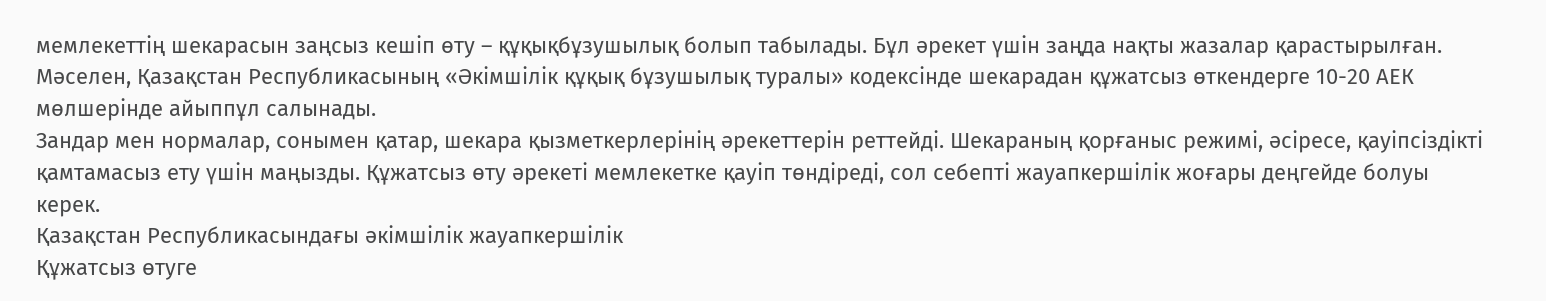мемлекеттің шекарасын заңсыз кешіп өту – құқықбұзушылық болып табылады. Бұл әрекет үшін заңда нақты жазалар қарастырылған. Мәселен, Қазақстан Республикасының «Әкімшілік құқық бұзушылық туралы» кодексінде шекарадан құжатсыз өткендерге 10-20 АЕК мөлшерінде айыппұл салынады.
Зандар мен нормалар, сонымен қатар, шекара қызметкерлерінің әрекеттерін реттейді. Шекараның қорғаныс режимі, әсіресе, қауіпсіздікті қамтамасыз ету үшін маңызды. Құжатсыз өту әрекеті мемлекетке қауіп төндіреді, сол себепті жауапкершілік жоғары деңгейде болуы керек.
Қазақстан Республикасындағы әкімшілік жауапкершілік
Құжатсыз өтуге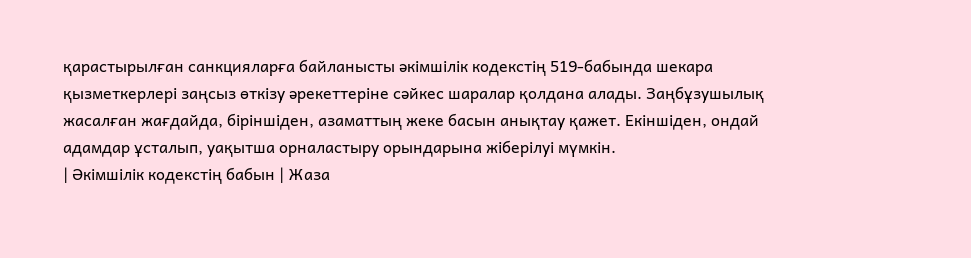қарастырылған санкцияларға байланысты әкімшілік кодекстің 519-бабында шекара қызметкерлері заңсыз өткізу әрекеттеріне сәйкес шаралар қолдана алады. Заңбұзушылық жасалған жағдайда, біріншіден, азаматтың жеке басын анықтау қажет. Екіншіден, ондай адамдар ұсталып, уақытша орналастыру орындарына жіберілуі мүмкін.
| Әкімшілік кодекстің бабын | Жаза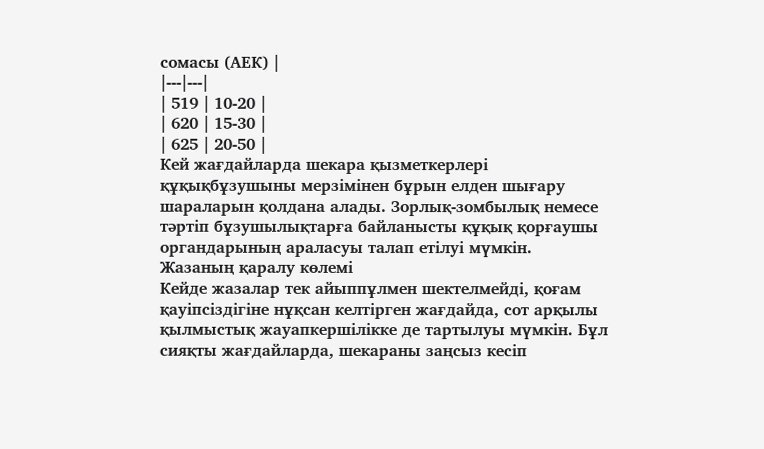сомасы (АЕК) |
|---|---|
| 519 | 10-20 |
| 620 | 15-30 |
| 625 | 20-50 |
Кей жағдайларда шекара қызметкерлері құқықбұзушыны мерзімінен бұрын елден шығару шараларын қолдана алады. Зорлық-зомбылық немесе тәртіп бұзушылықтарға байланысты құқық қорғаушы органдарының араласуы талап етілуі мүмкін.
Жазаның қаралу көлемі
Кейде жазалар тек айыппұлмен шектелмейді, қоғам қауіпсіздігіне нұқсан келтірген жағдайда, сот арқылы қылмыстық жауапкершілікке де тартылуы мүмкін. Бұл сияқты жағдайларда, шекараны заңсыз кесіп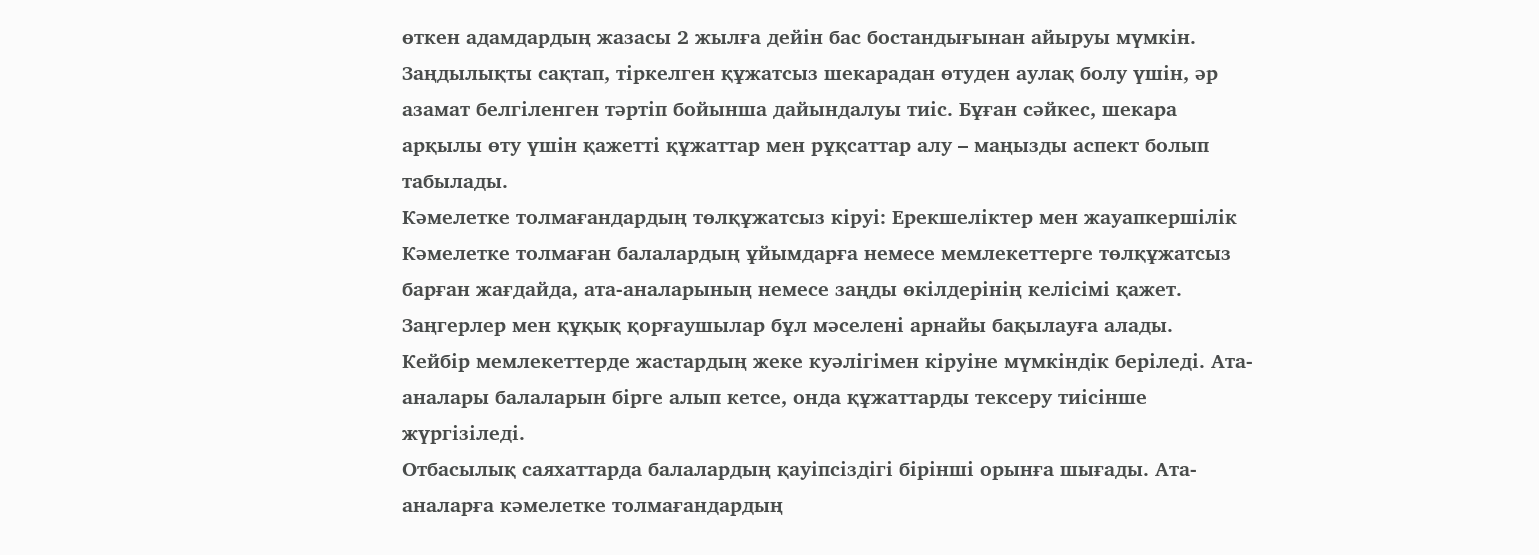өткен адамдардың жазасы 2 жылға дейін бас бостандығынан айыруы мүмкін.
Заңдылықты сақтап, тіркелген құжатсыз шекарадан өтуден аулақ болу үшін, әр азамат белгіленген тәртіп бойынша дайындалуы тиіс. Бұған сәйкес, шекара арқылы өту үшін қажетті құжаттар мен рұқсаттар алу – маңызды аспект болып табылады.
Кәмелетке толмағандардың төлқұжатсыз кіруі: Ерекшеліктер мен жауапкершілік
Кәмелетке толмаған балалардың ұйымдарға немесе мемлекеттерге төлқұжатсыз барған жағдайда, ата-аналарының немесе заңды өкілдерінің келісімі қажет. Заңгерлер мен құқық қорғаушылар бұл мәселені арнайы бақылауға алады.
Кейбір мемлекеттерде жастардың жеке куәлігімен кіруіне мүмкіндік беріледі. Ата-аналары балаларын бірге алып кетсе, онда құжаттарды тексеру тиісінше жүргізіледі.
Отбасылық саяхаттарда балалардың қауіпсіздігі бірінші орынға шығады. Ата-аналарға кәмелетке толмағандардың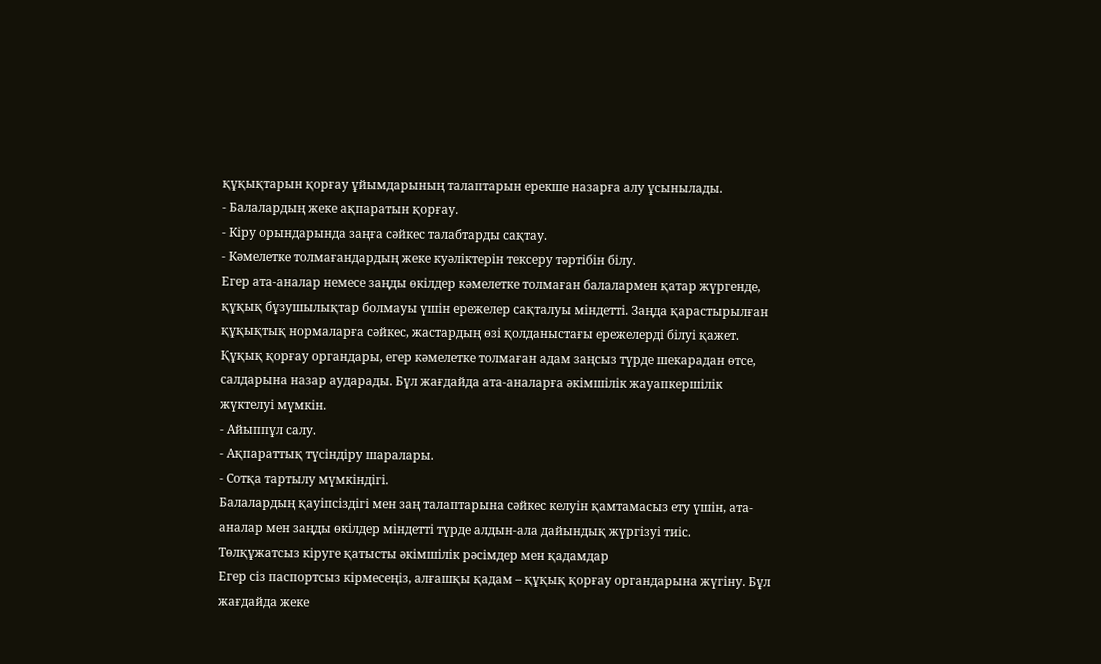құқықтарын қорғау ұйымдарының талаптарын ерекше назарға алу ұсынылады.
- Балалардың жеке ақпаратын қорғау.
- Кіру орындарында заңға сәйкес талабтарды сақтау.
- Кәмелетке толмағандардың жеке куәліктерін тексеру тәртібін білу.
Егер ата-аналар немесе заңды өкілдер кәмелетке толмаған балалармен қатар жүргенде, құқық бұзушылықтар болмауы үшін ережелер сақталуы міндетті. Заңда қарастырылған құқықтық нормаларға сәйкес, жастардың өзі қолданыстағы ережелерді білуі қажет.
Құқық қорғау органдары, егер кәмелетке толмаған адам заңсыз түрде шекарадан өтсе, салдарына назар аударады. Бұл жағдайда ата-аналарға әкімшілік жауапкершілік жүктелуі мүмкін.
- Айыппұл салу.
- Ақпараттық түсіндіру шаралары.
- Сотқа тартылу мүмкіндігі.
Балалардың қауіпсіздігі мен заң талаптарына сәйкес келуін қамтамасыз ету үшін, ата-аналар мен заңды өкілдер міндетті түрде алдын-ала дайындық жүргізуі тиіс.
Төлқұжатсыз кіруге қатысты әкімшілік рәсімдер мен қадамдар
Егер сіз паспортсыз кірмесеңіз, алғашқы қадам – құқық қорғау органдарына жүгіну. Бұл жағдайда жеке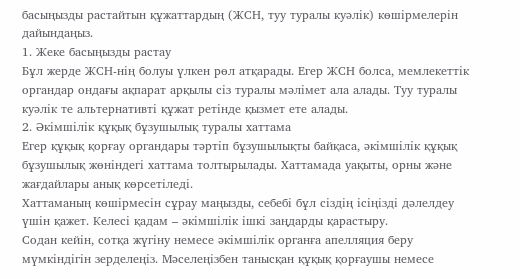басыңызды растайтын құжаттардың (ЖСН, туу туралы куәлік) көшірмелерін дайындаңыз.
1. Жеке басыңызды растау
Бұл жерде ЖСН-нің болуы үлкен рөл атқарады. Егер ЖСН болса, мемлекеттік органдар ондағы ақпарат арқылы сіз туралы мәлімет ала алады. Туу туралы куәлік те альтернативті құжат ретінде қызмет ете алады.
2. Әкімшілік құқық бұзушылық туралы хаттама
Егер құқық қорғау органдары тәртіп бұзушылықты байқаса, әкімшілік құқық бұзушылық жөніндегі хаттама толтырылады. Хаттамада уақыты, орны және жағдайлары анық көрсетіледі.
Хаттаманың көшірмесін сұрау маңызды, себебі бұл сіздің ісіңізді дәлелдеу үшін қажет. Келесі қадам – әкімшілік ішкі заңдарды қарастыру.
Содан кейін, сотқа жүгіну немесе әкімшілік органға апелляция беру мүмкіндігін зерделеңіз. Мәселеңізбен танысқан құқық қорғаушы немесе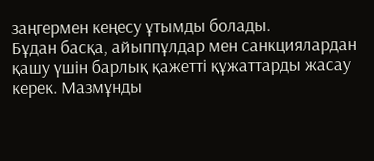заңгермен кеңесу ұтымды болады.
Бұдан басқа, айыппұлдар мен санкциялардан қашу үшін барлық қажетті құжаттарды жасау керек. Мазмұнды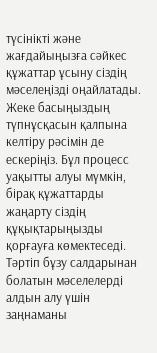түсінікті және жағдайыңызға сәйкес құжаттар ұсыну сіздің мәселеңізді оңайлатады.
Жеке басыңыздың түпнұсқасын қалпына келтіру рәсімін де ескеріңіз. Бұл процесс уақытты алуы мүмкін, бірақ құжаттарды жаңарту сіздің құқықтарыңызды қорғауға көмектеседі.
Тәртіп бұзу салдарынан болатын мәселелерді алдын алу үшін заңнаманы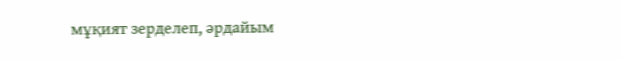мұқият зерделеп, әрдайым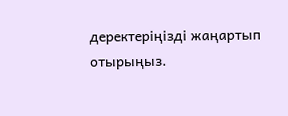деректеріңізді жаңартып отырыңыз.